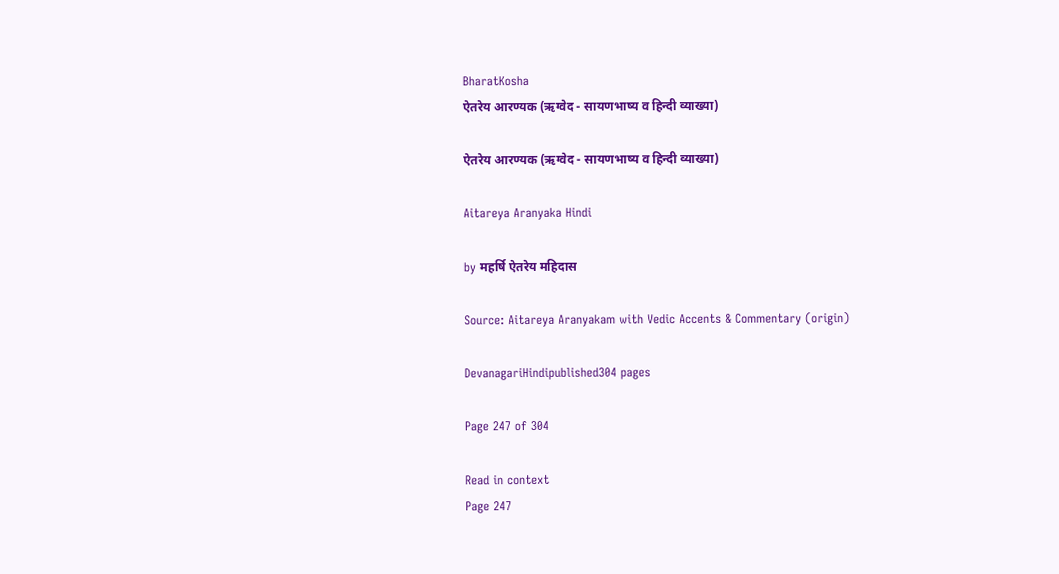BharatKosha
ऐतरेय आरण्यक (ऋग्वेद - सायणभाष्य व हिन्दी व्याख्या)

ऐतरेय आरण्यक (ऋग्वेद - सायणभाष्य व हिन्दी व्याख्या)

Aitareya Aranyaka Hindi

by महर्षि ऐतरेय महिदास

Source: Aitareya Aranyakam with Vedic Accents & Commentary (origin)

DevanagariHindipublished304 pages

Page 247 of 304

Read in context
Page 247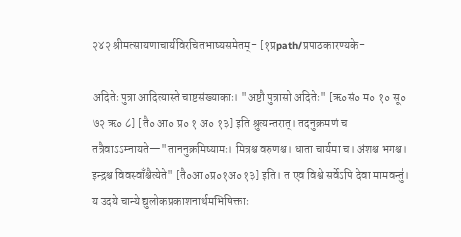२४२ श्रीमत्सायणाचार्यविरचितभाष्यसमेतम्- [१प्रpath/प्रपाठकारण्यके-

अदितेः पुत्रा आदित्यास्ते चाष्टसंख्याकाः। "अष्टौ पुत्रासो अदितेः" [ऋ०सं० म० १० सू० ७२ ऋ० ८] [तै० आ० प्र० १ अ० १३] इति श्रुत्यन्तरात्। तदनुक्रमणं च तत्रैवाऽऽम्नायते—"ताननुक्रमिष्यामः। मित्रश्च वरुणश्च। धाता चार्यमा च। अंशश्च भगश्च। इन्द्रश्च विवस्वाँश्चैत्येते" [तै०आ०प्र०१अ०१३] इति। त एव विश्वे सर्वेऽपि देवा मामवन्तु॑। य उदये चान्ये द्युलोकप्रकाशनार्थमभिषिक्ताः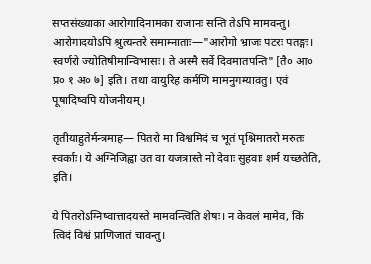सप्तसंख्याका आरोगादिनामका राजानः सन्ति तेऽपि मामवन्तु। आरोगादयोऽपि श्रुत्यन्तरे समाम्नाताः—"आरोगो भ्राजः पटरः पतङ्गः। स्वर्णरो ज्योतिषीमान्विभासः। ते अस्मै सर्वे दिवमातपन्ति" [तै० आ० प्र० १ अ० ७] इति। तथा वायुरिह कर्मणि मामनुगम्यावतु। एवं पूषादिष्वपि योजनीयम्।

तृतीयाहुतेर्मन्त्रमाह— पितरो मा विश्वमिदं च भूतं पृश्निमातरो मरुतः स्वर्काः। ये अग्निजिह्वा उत वा यजत्रास्ते नो देवाः सुहवाः शर्म यच्छतेति, इति।

ये पितरोऽग्निष्वात्तादयस्ते मामवन्त्विति शेषः। न केवलं मामेव, किं त्विदं विश्वं प्राणिजातं चावन्तु।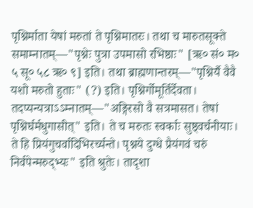पृश्निर्माता येषां मरुतां ते पृश्निमातरः। तथा च मारुतसूक्ते समाम्नातम्—"पृश्नेः पुत्रा उपमासो रभिष्ठाः" [ऋ० सं० म० ५ सू० ५८ ऋ० ९] इति। तथा ब्राह्मणान्तरम्—"पृश्निर्यै वैवै यशो मरुतो हुताः" (?) इति। पृश्निर्गोमूर्तिर्देवता। तदप्यन्यत्राऽऽम्नातम्—"अङ्गिरसो वै सत्रमासत। तेषां पृश्निर्घर्मधुगासीत्" इति। ते च मरुतः स्वर्काः सुष्ठ्वर्चनीयाः। ते हि प्रियंगुचर्वादिभिरर्च्यन्ते। पृश्नये दुग्धे प्रैयंगवं चरुं निर्वपेन्मरुद्भ्यः" इति श्रुतेः। तादृशा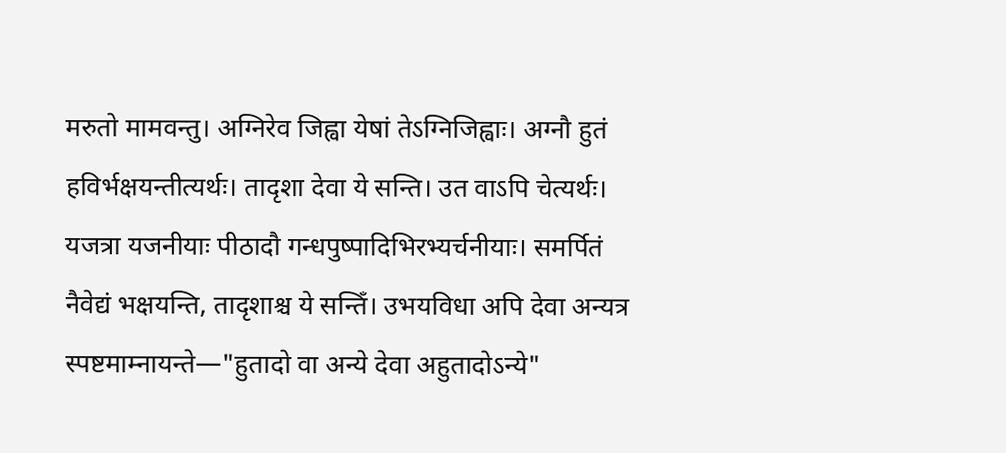मरुतो मामवन्तु। अग्निरेव जिह्वा येषां तेऽग्निजिह्वाः। अग्नौ हुतं हविर्भक्षयन्तीत्यर्थः। तादृशा देवा ये सन्ति। उत वाऽपि चेत्यर्थः। यजत्रा यजनीयाः पीठादौ गन्धपुष्पादिभिरभ्यर्चनीयाः। समर्पितं नैवेद्यं भक्षयन्ति, तादृशाश्च ये सन्तिँ। उभयविधा अपि देवा अन्यत्र स्पष्टमाम्नायन्ते—"हुतादो वा अन्ये देवा अहुतादोऽन्ये"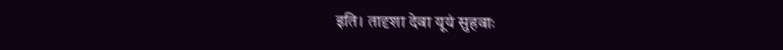इति। तादृशा देवा यूयं सुहवाः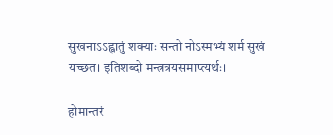सुखनाऽऽह्वातुं शक्याः सन्तो नोऽस्मभ्यं शर्म सुखं यच्छत। इतिशब्दो मन्त्रत्रयसमाप्त्यर्थः।

होमान्तरं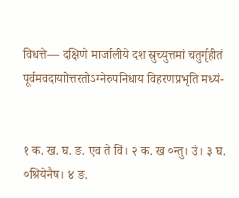विधत्ते— दक्षिणे मार्जालीये दश स्रुच्युत्तमां चतुर्गृहीतं पूर्वमवदायाोत्तरतोऽग्नेरुपनिधाय विहरणप्रभृति मध्यं-


१ क. ख. घ. ङ. एव ते विं। २ क. ख ०न्तु। उं। ३ घ. ०श्रियेनैष। ४ ङ.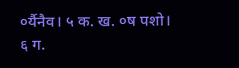०र्यैनैव। ५ क. ख. ०ष पशो। ६ ग.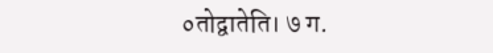०तोद्वातेति। ७ ग.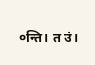०न्ति। त उं।